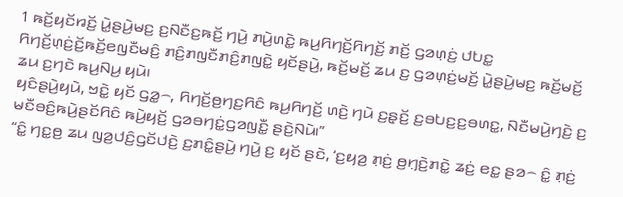1 ꤒꤢꤩ꤬ꤟꤢꤩꤙꤢꤩ꤬ ꤣꤧ꤭ꤔꤣꤧ꤬ꤗꤢ꤬ ꤢ꤬ꤡꤢꤪꤢ꤬ꤒꤢꤩ꤬ ꤚꤣꤧ꤬ ꤊꤣꤧ꤬ꤛꤢꤧ꤭ ꤒꤣ꤬ꤖꤚꤢꤩ꤬ꤖꤚꤢꤩ꤬ ꤊꤢꤩ꤬ ꤞꤤꤛ꤫ꤢꤦ꤬ ꤓꤝꤢ꤭ ꤖꤚꤢꤩ꤬ꤛ꤫ꤢꤦ꤬ꤢꤩ꤬ꤒꤢꤩ꤬ꤕꤜꤢꤪꤗꤢꤨ꤬ ꤊꤢꤨ꤬ꤊꤜꤢꤪꤊꤢꤨ꤬ꤊꤜꤢꤧ꤭ ꤟꤢꤩꤔꤣꤧ꤬, ꤒꤢꤩ꤬ꤗꤢꤩ꤬ ꤘꤣ ꤢ꤬ ꤞꤤꤛ꤫ꤢꤦ꤬ꤗꤢꤩ꤬ ꤣꤧ꤭ꤔꤣꤧ꤬ꤗꤢ꤬ ꤒꤢꤩ꤬ꤗꤢꤩ꤬ ꤘꤣ ꤢ꤬ꤚꤢꤧ ꤒꤣ꤬ꤡꤣ꤬ ꤟꤣꤧ꤯
ꤟꤢꤨꤔꤣꤧ꤬ꤟꤣꤧ, ꤠꤢꤧ꤭ ꤟꤢꤩ ꤞꤤ꤭꤮, ꤖꤚꤢꤩ꤬ꤥ꤬ꤚꤢ꤬ꤖꤢꤨ ꤒꤣ꤬ꤖꤚꤢꤩ꤬ ꤛꤢꤧ꤬ ꤚꤣꤧ ꤢ꤬ꤔ꤫ꤢꤩ꤬ ꤢ꤬ꤋꤝꤢ꤬ꤢ꤬ꤋꤛꤢ꤭, ꤡꤢꤪꤗꤣꤧ꤬ꤚꤢꤧ꤬ ꤢ꤬ ꤗꤢꤪꤋꤢꤨ꤬ꤒꤣꤧ꤬ꤔꤢꤩꤖꤢꤨ ꤒꤣꤧ꤬ꤟꤢꤩ꤬ ꤞꤤꤋꤚꤢꤦ꤭ꤞꤤꤜꤢꤪ꤭ ꤔꤢꤧ꤬ꤡꤣꤧ꤯”
“ꤢꤨ꤭ ꤚꤢ꤭ꤥ꤬ ꤘꤣ ꤜꤤ꤬ꤓꤢꤨ꤬ꤞꤢꤩꤓꤢꤧ꤬ ꤢ꤬ꤊꤢꤨ꤭ꤔꤣꤧ꤬ ꤚꤣꤧ꤬ ꤢ꤬ ꤟꤢꤩ ꤔꤢꤧ, ‘ꤢ꤬ꤟꤤ꤬ ꤊ꤫ꤢꤦ꤬ ꤥ꤬ꤚ꤫ꤢꤧ꤬ꤊꤢꤧ꤭ ꤘꤢꤦ꤬ ꤕꤢ꤭ ꤔꤤ꤮ ꤢꤨ꤭ ꤊ꤫ꤢꤦ꤬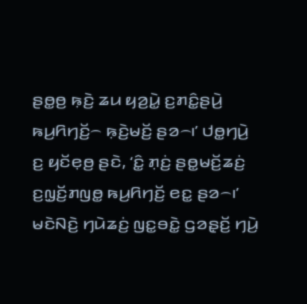ꤔꤥ꤭ꤥ꤬ ꤒ꤫ꤢꤧ꤬ ꤘꤣ ꤟꤤ꤬ꤣꤧ꤭ ꤢ꤬ꤊꤢꤨ꤭ꤔꤣꤧ꤬ ꤒꤣ꤬ꤖꤚꤢꤩ꤬꤮ ꤒ꤫ꤢꤧ꤬ꤗꤢꤩ꤬ ꤔꤤ꤮꤯’ ꤓꤥ꤭ꤚꤣꤧ꤬ ꤢ꤬ ꤟꤢꤩꤕ꤫ꤥ꤬ ꤔꤢꤧ, ‘ꤢꤨ꤭ ꤊ꤫ꤢꤦ꤬ ꤔꤥ꤭ꤗꤢꤩ꤬ꤘꤢꤦ꤬ ꤢ꤬ꤜ꤫ꤢꤩ꤬ꤊꤜꤥ꤭ ꤒꤣ꤬ꤖꤚꤢꤩ꤬ ꤕꤢ꤭ ꤔꤤ꤮꤯’
ꤗꤢꤧꤡꤢꤧ꤬ ꤚꤣꤧꤘꤢꤦ꤬ ꤜꤢ꤭ꤋꤢꤧ꤭ ꤞꤤꤔ꤫ꤢꤩ꤬ ꤚꤣꤧ꤬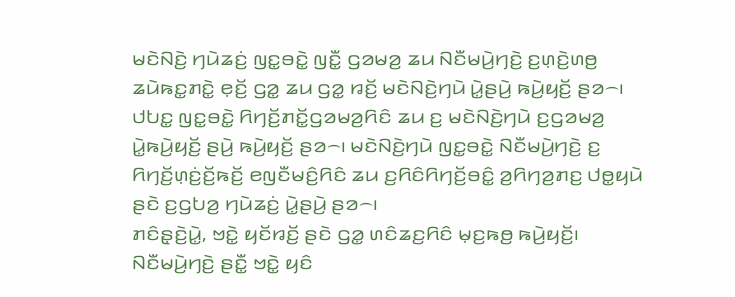ꤗꤢꤧꤡꤢꤧ꤬ ꤚꤣꤧꤘꤢꤦ꤬ ꤜꤢ꤭ꤋꤢꤧ꤭ ꤜꤢꤪ꤭ ꤞꤤꤗꤤ꤬ ꤘꤣ ꤡꤢꤪꤗꤣꤧ꤬ꤚꤢꤧ꤬ ꤢ꤬ꤛ꤫ꤢꤧ꤬ꤛꤥ꤬ ꤘꤣꤧꤒꤢ꤭ꤊꤢꤧ꤭ ꤕ꤫ꤢꤩ꤬ ꤞꤤ꤭ ꤘꤣ ꤞꤤ꤭ ꤙꤢꤩ꤬ ꤗꤢꤧꤡꤢꤧ꤬ꤚꤣꤧ ꤣꤧ꤭ꤔꤣꤧ꤬ ꤒꤣꤧ꤬ꤟꤢꤩ꤬ ꤔꤤ꤮꤯ ꤓꤝꤢ꤭ ꤜꤢ꤭ꤋꤢꤧ꤭ ꤖꤚꤢꤩ꤬ꤊꤢꤩ꤭ꤞꤤꤗꤤ꤬ꤖꤢꤨ ꤘꤣ ꤢ꤬ ꤗꤢꤧꤡꤢꤧ꤬ꤚꤣꤧ ꤢ꤬ꤞꤤꤗꤤ꤬ ꤣꤧ꤭ꤒꤣꤧ꤬ꤟꤢꤩ꤬ ꤔꤣꤧ꤬ ꤒꤣꤧ꤬ꤟꤢꤩ꤬ ꤔꤤ꤮꤯ ꤗꤢꤧꤡꤢꤧ꤬ꤚꤣꤧ ꤜꤢ꤭ꤋꤢꤧ꤭ ꤡꤢꤪꤗꤣꤧ꤬ꤚꤢꤧ꤬ ꤢ꤬ ꤖꤚꤢꤩ꤬ꤛ꤫ꤢꤦ꤬ꤢꤩ꤬ꤒꤢꤩ꤬ ꤕꤜꤢꤪꤗꤢꤨ꤬ꤖꤢꤨ ꤘꤣ ꤢ꤬ꤖꤢꤨꤖꤚꤢꤩ꤬ꤋꤢꤨ꤭ ꤤ꤬ꤖꤚꤤ꤬ꤊꤢ꤬ ꤓꤥ꤭ꤟꤣꤧ ꤔꤢꤧ ꤢ꤬ꤞꤝꤤ꤬ ꤚꤣꤧꤘꤢꤦ꤬ ꤣꤧ꤭ꤔꤣꤧ꤬ ꤔꤤ꤮꤯
ꤊꤢꤨꤔ꤫ꤢꤧ꤬ꤣꤧ꤭, ꤠꤢꤧ꤭ ꤟꤢꤩꤙꤢꤩ꤬ ꤔꤢꤧ ꤞꤤ꤭ ꤛꤢꤨꤘꤢ꤬ꤖꤢꤨ ꤗ꤫ꤢ꤬ꤒꤥ꤬ ꤒꤣꤧ꤬ꤟꤢꤩ꤬꤯ ꤡꤢꤪꤗꤣꤧ꤬ꤚꤢꤧ꤬ ꤔꤢꤪ꤭ ꤠꤢꤧ꤭ ꤟꤢꤨ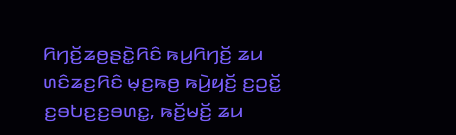ꤖꤚꤢꤩ꤬ꤘꤥ꤬ꤔꤢꤧ꤭ꤖꤢꤨ ꤒꤣ꤬ꤖꤚꤢꤩ꤬ ꤘꤣ ꤛꤢꤨꤘꤢ꤬ꤖꤢꤨ ꤗ꤫ꤢ꤬ꤒꤥ꤬ ꤒꤣꤧ꤬ꤟꤢꤩ꤬ ꤢ꤬ꤑꤢꤩ꤭ ꤢ꤬ꤋꤝꤢ꤬ꤢ꤬ꤋꤛꤢ꤭, ꤒꤢꤩ꤬ꤗꤢꤩ꤬ ꤘꤣ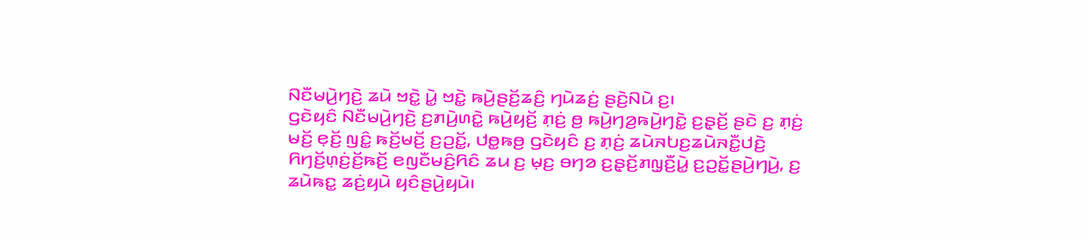ꤡꤢꤪꤗꤣꤧ꤬ꤚꤢꤧ꤬ ꤘꤣꤧ ꤠꤢꤧ꤭ ꤣꤧ꤭ ꤠꤢꤧ꤭ ꤒꤣꤧ꤬ꤔꤢꤩ꤬ꤘꤢꤨ꤬ ꤚꤣꤧꤘꤢꤦ꤬ ꤔꤢꤧ꤬ꤡꤣꤧ ꤢ꤬꤯
ꤞꤢꤧꤟꤢꤨ ꤡꤢꤪꤗꤣꤧ꤬ꤚꤢꤧ꤬ ꤢ꤬ꤊꤣꤧ꤬ꤛꤢꤧ꤭ ꤒꤣꤧ꤬ꤟꤢꤩ꤬ ꤊ꤫ꤢꤦ꤬ ꤥ꤬ ꤒꤣꤧ꤬ꤚꤤ꤬ꤒꤣꤧ꤬ꤚꤢꤧ꤭ ꤢ꤬ꤔ꤫ꤢꤩ꤬ ꤔꤢꤧ ꤢ꤬ ꤊ꤫ꤢꤦ꤬ ꤗꤢꤩ꤬ ꤕ꤫ꤢꤩ꤬ ꤜꤢꤨ꤭ ꤒꤢꤩ꤬ꤗꤢꤩ꤬ ꤢ꤬ꤑꤢꤩ꤭, ꤓꤥ꤭ꤒꤥ꤬ ꤞꤢꤧꤟꤢꤨ ꤢ꤬ ꤊ꤫ꤢꤦ꤬ ꤘꤣꤧꤏꤝꤢ꤬ꤘꤣꤧꤏꤢꤪ꤭ꤓꤢꤧ꤬ ꤖꤚꤢꤩ꤬ꤛ꤫ꤢꤦ꤬ꤢꤩ꤬ꤒꤢꤩ꤬ ꤕꤜꤢꤪꤗꤢꤨ꤬ꤖꤢꤨ ꤘꤣ ꤢ꤬ ꤗ꤫ꤢ꤬ ꤋꤚꤤ ꤢ꤬ꤔ꤫ꤢꤩ꤬ꤊꤜ꤫ꤢꤪ꤬ꤣꤧ꤭ ꤢ꤬ꤑꤢꤩ꤭ꤔꤣꤧ꤬ꤚꤣꤧ꤬, ꤢ꤬ ꤘꤣꤧꤒꤢ꤭ ꤘꤢꤦ꤬ꤟꤣꤧ ꤟꤢꤨꤔꤣꤧ꤬ꤟꤣꤧ꤯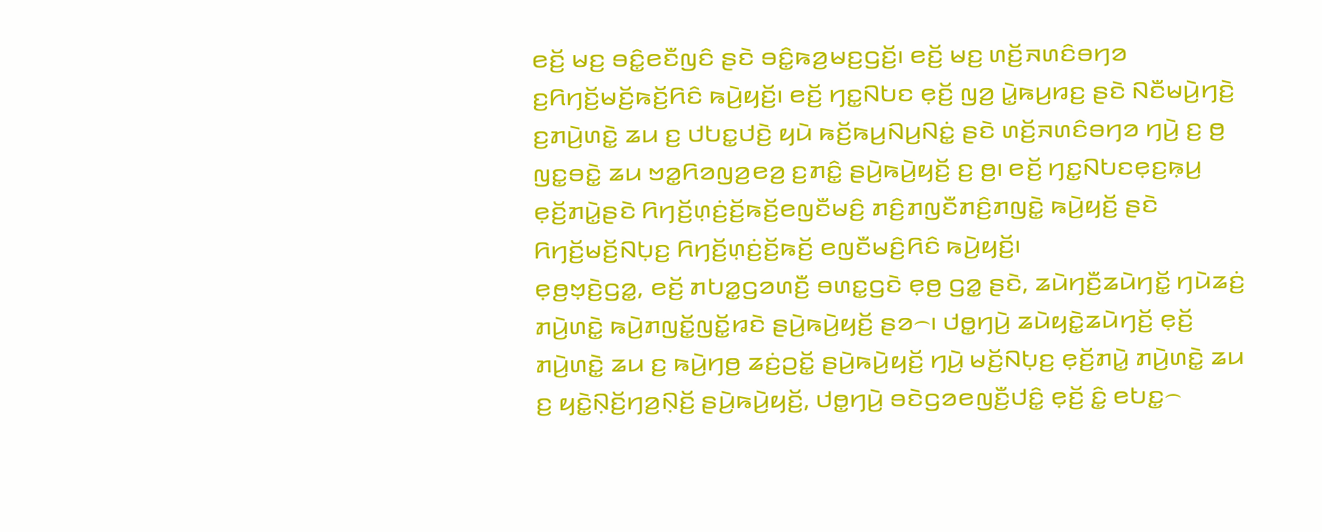ꤕꤢꤩ꤬ ꤗꤢ꤬ ꤋꤢꤨ꤭ꤕꤢꤪꤜꤢꤨ ꤔꤢꤧ ꤋꤢꤨ꤭ꤒꤤ꤬ꤗꤢ꤬ꤞꤢꤩ꤬꤯ ꤕꤢꤩ꤬ ꤗꤢ꤬ ꤛꤢꤩ꤬ꤏꤛꤢꤨꤋꤚꤤ ꤢ꤬ꤖꤚꤢꤩ꤬ꤗꤢꤩ꤬ꤒꤢꤩ꤬ꤖꤢꤨ ꤒꤣꤧ꤬ꤟꤢꤩ꤬꤯ ꤕꤢꤩ꤬ ꤚꤢ꤭ꤡꤝꤢ ꤕ꤫ꤢꤩ꤬ ꤜꤤ꤬ ꤣꤧ꤭ꤒꤣ꤬ꤙꤢ꤬ ꤔꤢꤧ ꤡꤢꤪꤗꤣꤧ꤬ꤚꤢꤧ꤬ ꤢ꤬ꤊꤣꤧ꤬ꤛꤢꤧ꤭ ꤘꤣ ꤢ꤬ ꤓꤝꤢ꤭ꤓꤢꤧ꤬ ꤟꤣꤧ ꤒꤢꤩ꤬ꤒꤣ꤬ꤡꤣ꤬ꤡꤢꤦ꤭ ꤔꤢꤧ ꤛꤢꤩ꤬ꤏꤛꤢꤨꤋꤚꤤ ꤚꤣꤧ꤬ ꤢ꤬ ꤥ꤬ ꤜꤢ꤭ꤋꤢꤧ꤭ ꤘꤣ ꤠꤤ꤭ꤖꤤꤜꤤ꤬ꤕꤤ꤬ ꤢ꤬ꤊꤢꤨ꤭ ꤔꤣꤧ꤬ꤒꤣꤧ꤬ꤟꤢꤩ꤬ ꤢ꤬ ꤥ꤬꤯ ꤕꤢꤩ꤬ ꤚꤢ꤭ꤡꤝꤢꤕ꤫ꤢ꤬ꤒ꤫ꤣ꤬ ꤕ꤫ꤢꤩ꤬ꤊꤣꤧ꤭ꤔꤢꤧ ꤖꤚꤢꤩ꤬ꤛ꤫ꤢꤦ꤬ꤢꤩ꤬ꤒꤢꤩ꤬ꤕꤜꤢꤪꤗꤢꤨ꤬ ꤊꤢꤨ꤬ꤊꤜꤢꤪꤊꤢꤨ꤬ꤊꤜꤢꤧ꤭ ꤒꤣꤧ꤬ꤟꤢꤩ꤬ ꤔꤢꤧ ꤖꤚꤢꤩ꤬ꤗꤢꤩ꤬ꤡꤝ꤫ꤢ꤬ ꤖꤚꤢꤩ꤬ꤛ꤫ꤢꤦ꤬ꤢꤩ꤬ꤒꤢꤩ꤬ ꤕꤜꤢꤪꤗꤢꤨ꤬ꤖꤢꤨ ꤒꤣꤧ꤬ꤟꤢꤩ꤬꤯
ꤕ꤫ꤥ꤬ꤠ꤫ꤢꤧ꤬ꤞꤤ꤭, ꤕꤢꤩ꤬ ꤊꤝꤤ꤭ꤞꤤꤛꤢꤪ꤬ ꤋꤛꤢ꤭ꤞꤢꤧ ꤕ꤫ꤥ꤬ ꤞꤤ꤭ ꤔꤢꤧ, ꤘꤣꤧꤚꤢꤪ꤬ꤘꤣꤧꤚꤢꤩ꤭ ꤚꤣꤧꤘꤢꤦ꤬ ꤊꤣꤧ꤬ꤛꤢꤧ꤭ ꤒꤣꤧ꤬ꤊꤜꤢꤩ꤭ꤜꤢꤩ꤭ꤙꤢꤧ ꤔꤣꤧ꤬ꤒꤣꤧ꤬ꤟꤢꤩ꤬ ꤔꤤ꤮꤯ ꤓꤥ꤭ꤚꤣꤧ꤬ ꤘꤣꤧꤟꤢꤧ꤭ꤘꤣꤧꤚꤢꤩ꤬ ꤕ꤫ꤢꤩ꤬ ꤊꤣꤧ꤬ꤛꤢꤧ꤭ ꤘꤣ ꤢ꤬ ꤒꤣꤧ꤬ꤚꤥ꤬ ꤘꤢꤦ꤬ꤑꤢꤩ꤭ ꤔꤣꤧ꤬ꤒꤣꤧ꤬ꤟꤢꤩ꤬ ꤚꤣꤧ꤬ ꤗꤢꤩ꤬ꤡꤝ꤫ꤢ꤬ ꤕ꤫ꤢꤩ꤬ꤊꤣꤧ꤭ ꤊꤣꤧ꤬ꤛꤢꤧ꤭ ꤘꤣ ꤢ꤬ ꤟꤢꤧ꤭ꤡ꤫ꤢꤩ꤬ꤚꤤ꤬ꤡ꤫ꤢꤩ꤬ ꤔꤣꤧ꤬ꤒꤣꤧ꤬ꤟꤢꤩ꤬, ꤓꤥ꤭ꤚꤣꤧ꤬ ꤋꤢꤧꤞꤤꤕꤜꤢꤪ꤬ꤓꤢꤨ꤭ ꤕ꤫ꤢꤩ꤬ ꤢꤨ꤭ ꤕꤝꤢ꤭꤮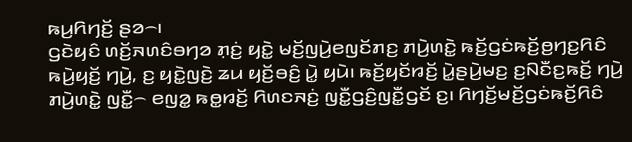ꤒꤣ꤬ꤖꤚꤢꤩ꤬ ꤔꤤ꤮꤯
ꤞꤢꤧꤟꤢꤨ ꤛꤢꤩ꤬ꤏꤛꤢꤨꤋꤚꤤ ꤊ꤫ꤢꤦ꤬ ꤟꤢꤧ꤭ ꤗꤢꤩ꤬ꤜꤣꤧ꤬ꤕꤜꤢꤩꤊꤢ꤬ ꤊꤣꤧ꤬ꤛꤢꤧ꤭ ꤒꤢꤩ꤬ꤞꤢꤦꤒꤢꤩ꤬ꤥ꤬ꤚꤢ꤬ꤖꤢꤨ ꤒꤣꤧ꤬ꤟꤢꤩ꤬ ꤚꤣꤧ꤬, ꤢ꤬ ꤟꤢꤧ꤭ꤜꤢꤧ꤬ ꤘꤣ ꤟꤢꤩ꤬ꤋꤢꤨ꤬ ꤣꤧ꤭ ꤟꤣꤧ꤯ ꤒꤢꤩ꤬ꤟꤢꤩꤙꤢꤩ꤬ ꤣꤧ꤭ꤔꤣꤧ꤬ꤗꤢ꤬ ꤢ꤬ꤡꤢꤪꤢ꤬ꤒꤢꤩ꤬ ꤚꤣꤧ꤬ ꤊꤣꤧ꤬ꤛꤢꤧ꤭ ꤜꤢꤪ꤭꤮ ꤕꤜꤤ꤭ ꤒꤥ꤭ꤙꤢꤩ꤬ ꤖꤛꤢꤏꤢꤦ꤬ ꤜꤢꤪ꤭ꤞꤢꤨ꤬ꤜꤢꤪ꤭ꤞꤢꤩ ꤢ꤬꤯ ꤖꤚꤢꤩ꤬ꤗꤢꤩ꤬ꤞꤢꤦꤒꤢꤩ꤬ꤖꤢꤨ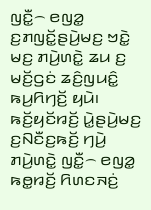ꤜꤢꤪ꤭꤮ ꤕꤜꤤ꤭ ꤢ꤬ꤊꤜꤢꤩ꤭ꤔꤣꤧ꤬ꤗꤢ꤬ ꤠꤢꤧ꤭ ꤗꤢ꤬ ꤊꤣꤧ꤬ꤛꤢꤧ꤭ ꤘꤣ ꤢ꤬ ꤗꤢꤩ꤬ꤞꤢꤦ ꤘꤢꤨ꤬ꤜꤣꤢꤨ꤭ ꤒꤣ꤬ꤖꤚꤢꤩ꤬ ꤟꤣꤧ꤯
ꤒꤢꤩ꤬ꤟꤢꤩꤙꤢꤩ꤬ ꤣꤧ꤭ꤔꤣꤧ꤬ꤗꤢ꤬ ꤢ꤬ꤡꤢꤪꤢ꤬ꤒꤢꤩ꤬ ꤚꤣꤧ꤬ ꤊꤣꤧ꤬ꤛꤢꤧ꤭ ꤜꤢꤪ꤭꤮ ꤕꤜꤤ꤭ ꤒꤥ꤭ꤙꤢꤩ꤬ ꤖꤛꤢꤏꤢꤦ꤬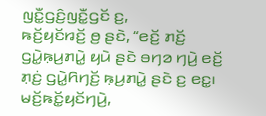ꤜꤢꤪ꤭ꤞꤢꤨ꤬ꤜꤢꤪ꤭ꤞꤢꤩ ꤢ꤬,
ꤒꤢꤩ꤬ꤟꤢꤩꤙꤢꤩ꤬ ꤥ꤬ ꤔꤢꤧ, “ꤕꤢꤩ꤬ ꤊꤢꤩ꤬ ꤞꤣꤧ꤭ꤒ꤫ꤣ꤬ꤊꤣꤧ꤭ ꤟꤣꤧ ꤔꤢꤧ ꤋꤚꤤ ꤚꤣꤧ꤬ ꤕꤢꤩ꤬ ꤊ꤫ꤢꤦ꤬ ꤞꤣꤧ꤭ꤖꤚꤢꤩ꤬ ꤒ꤫ꤣ꤬ꤊꤣꤧ꤭ ꤔꤢꤧ ꤢ꤬ ꤕꤢ꤭꤯
ꤗꤢꤩ꤬ꤒꤢꤩ꤭ꤟꤢꤩꤚꤣꤧ꤬,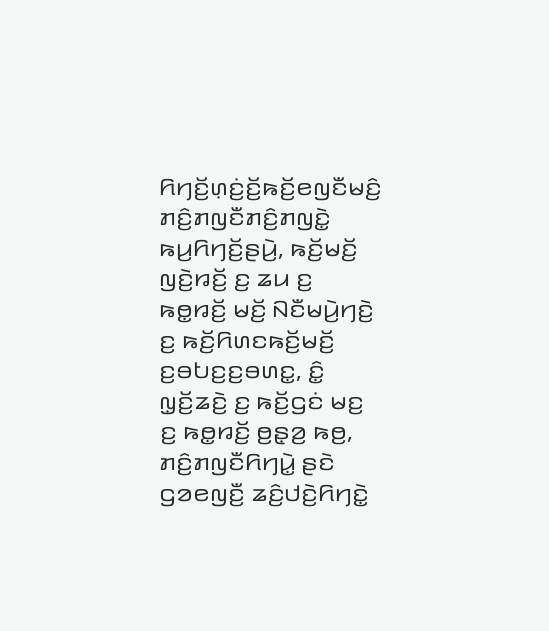ꤖꤚꤢꤩ꤬ꤛ꤫ꤢꤦ꤬ꤢꤩ꤬ꤒꤢꤩ꤬ꤕꤜꤢꤪꤗꤢꤨ꤬ ꤊꤢꤨ꤬ꤊꤜꤢꤪꤊꤢꤨ꤬ꤊꤜꤢꤧ꤭ ꤒꤣ꤬ꤖꤚꤢꤩ꤬ꤔꤣꤧ꤬, ꤒꤢꤩ꤬ꤗꤢꤩ꤬ ꤜꤢꤧ꤬ꤙꤢꤩ꤬ ꤢ꤬ ꤘꤣ ꤢ꤬ ꤒꤥ꤭ꤙꤢꤩ꤬ ꤗꤢꤩ꤬ ꤡꤢꤪꤗꤣꤧ꤬ꤚꤢꤧ꤬ ꤢ꤬ ꤒꤢꤩ꤬ꤖꤛꤢꤒꤢꤩ꤬ꤗꤢꤩ꤬ ꤢ꤬ꤋꤝꤢ꤬ꤢ꤬ꤋꤛꤢ꤭, ꤢꤨ꤭ ꤜ꤫ꤢꤩ꤬ꤘꤢꤧ꤬ ꤢ꤬ ꤒꤢꤩ꤬ꤞꤢꤦ ꤗꤢ꤬ ꤢ꤬ ꤒꤥ꤭ꤙꤢꤩ꤬ ꤥ꤬ꤔ꤫ꤤ꤬ ꤒꤥ꤬, ꤊꤢꤨ꤬ꤊꤜꤢꤪꤖꤚꤣꤧ꤭ ꤔꤢꤧ ꤞꤤꤕꤜꤢꤪ꤬ ꤘꤢꤨ꤬ꤓꤢꤧ꤬ꤖꤚꤢꤧ꤭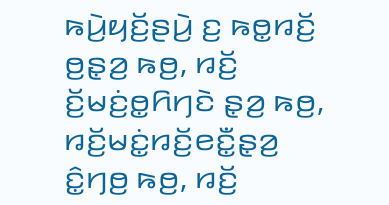ꤒꤣꤧ꤬ꤟꤢꤩ꤬ꤔꤣꤧ꤬ ꤢ꤬ ꤒꤥ꤭ꤙꤢꤩ꤬ ꤥ꤬ꤔ꤫ꤤ꤬ ꤒꤥ꤬, ꤙꤢꤩ꤬ ꤢꤩ꤬ꤗꤢꤦ꤬ꤥ꤭ꤖꤚꤢꤧ ꤔ꤫ꤤ꤬ ꤒꤥ꤬, ꤙꤢꤩ꤬ꤗꤢꤦ꤭ꤙꤢꤩ꤬ꤕꤢꤪ꤭ꤔ꤫ꤤ꤬ ꤢꤨ꤭ꤚꤥ꤬ ꤒꤥ꤬, ꤙꤢꤩ꤬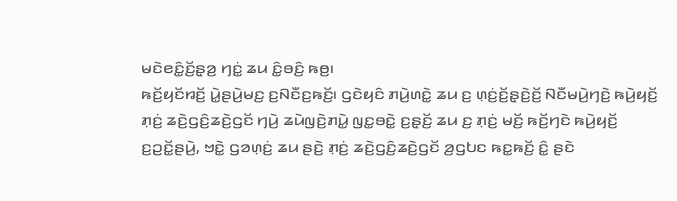ꤗꤢꤧꤕꤢꤨ꤭ꤢꤩ꤬ꤔ꤫ꤤ꤬ ꤚꤢꤦ꤭ ꤘꤣ ꤢꤨ꤭ꤋꤢꤨ꤬ ꤒꤥ꤬꤯
ꤒꤢꤩ꤬ꤟꤢꤩꤙꤢꤩ꤬ ꤣꤧ꤭ꤔꤣꤧ꤬ꤗꤢ꤬ ꤢ꤬ꤡꤢꤪꤢ꤬ꤒꤢꤩ꤬꤯ ꤞꤢꤧꤟꤢꤨ ꤊꤣꤧ꤬ꤛꤢꤧ꤭ ꤘꤣ ꤢ꤬ ꤛ꤫ꤢꤦ꤬ꤢꤩ꤬ꤔ꤫ꤢꤧ꤬ꤢꤩ꤬ ꤡꤢꤪꤗꤣꤧ꤬ꤚꤢꤧ꤬ ꤒꤣꤧ꤬ꤟꤢꤩ꤬ ꤊ꤫ꤢꤦ꤬ ꤘꤢꤧ꤬ꤞꤢꤨ꤬ꤘꤢꤧ꤬ꤞꤢꤩ ꤚꤣꤧ꤬ ꤘꤣꤧꤜꤢꤧ꤬ꤊꤣꤧ꤭ ꤜꤢ꤭ꤋꤢꤧ꤭ ꤢ꤬ꤔ꤫ꤢꤩ꤬ ꤘꤣ ꤢ꤬ ꤊ꤫ꤢꤦ꤬ ꤗꤢꤩ꤬ ꤒꤢꤩ꤬ꤚꤢꤧ ꤒꤣꤧ꤬ꤟꤢꤩ꤬ ꤢ꤬ꤑꤢꤩ꤭ꤔꤣꤧ꤬, ꤠꤢꤧ꤭ ꤞꤤꤛ꤫ꤢꤦ꤬ ꤘꤣ ꤔꤢꤧ꤬ ꤊ꤫ꤢꤦ꤬ ꤘꤢꤧ꤬ꤞꤢꤨ꤬ꤘꤢꤧ꤬ꤞꤢꤩ ꤤ꤬ꤞꤝꤢ ꤒꤢ꤭ꤒꤢꤩ꤬ ꤢꤨ꤭ ꤔꤢꤧ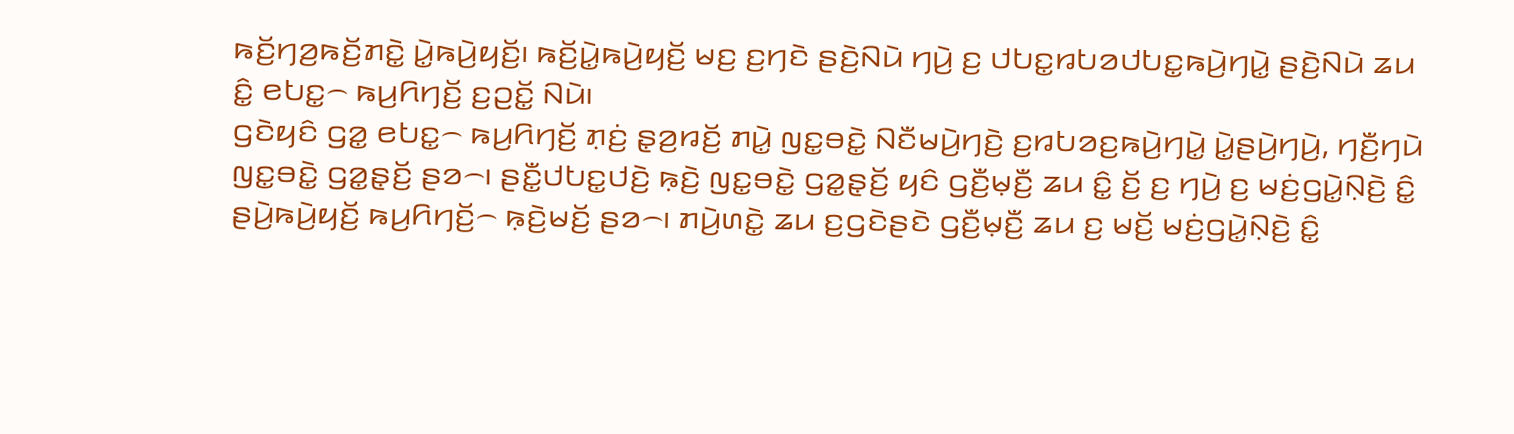ꤒꤢꤩ꤬ꤚꤤ꤬ꤒꤢꤩ꤬ꤊꤢꤧ꤭ ꤣꤧ꤭ꤒꤣꤧ꤬ꤟꤢꤩ꤬꤯ ꤒꤢꤩ꤬ꤣꤧ꤭ꤒꤣꤧ꤬ꤟꤢꤩ꤬ ꤗꤢ꤬ ꤢ꤬ꤚꤢꤧ ꤔꤢꤧ꤬ꤡꤣꤧ ꤚꤣꤧ꤬ ꤢ꤬ ꤓꤝꤢ꤭ꤙꤝꤤꤓꤝꤢ꤭ꤒꤣꤧ꤬ꤚꤣꤧ꤭ ꤔꤢꤧ꤬ꤡꤣꤧ ꤘꤣ ꤢꤨ꤭ ꤕꤝꤢ꤭꤮ ꤒꤣ꤬ꤖꤚꤢꤩ꤬ ꤢ꤬ꤑꤢꤩ꤭ ꤡꤣꤧ꤯
ꤞꤢꤧꤟꤢꤨ ꤞꤤ꤭ ꤕꤝꤢ꤭꤮ ꤒꤣ꤬ꤖꤚꤢꤩ꤬ ꤊ꤫ꤢꤦ꤬ ꤔ꤫ꤤ꤬ꤙꤢꤩ꤬ ꤊꤣꤧ꤭ ꤜꤢ꤭ꤋꤢꤧ꤭ ꤡꤢꤪꤗꤣꤧ꤬ꤚꤢꤧ꤬ ꤢ꤬ꤙꤝꤤꤢ꤬ꤒꤣꤧ꤬ꤚꤣꤧ꤭ ꤣꤧ꤭ꤔꤣꤧ꤬ꤚꤣꤧ꤬, ꤚꤢꤪ꤬ꤚꤣꤧ ꤜꤢ꤭ꤋꤢꤧ꤭ ꤞꤤ꤭ꤔ꤫ꤢꤩ꤬ ꤔꤤ꤮꤯ ꤔꤢꤪ꤭ꤓꤝꤢ꤭ꤓꤢꤧ꤬ ꤒ꤫ꤢꤧ꤬ ꤜꤢ꤭ꤋꤢꤧ꤭ ꤞꤤ꤭ꤔ꤫ꤢꤩ꤬ ꤟꤢꤨ ꤞꤢꤪ꤬ꤗ꤫ꤢꤪ꤬ ꤘꤣ ꤢꤨ꤭ ꤢꤩ꤬ ꤢ꤬ ꤚꤣꤧ꤬ ꤢ꤬ ꤗꤢꤦ꤬ꤞꤣꤧ꤭ꤡ꤫ꤢꤧ꤬ ꤢꤨ꤭ ꤔꤣꤧ꤬ꤒꤣꤧ꤬ꤟꤢꤩ꤬ ꤒꤣ꤬ꤖꤚꤢꤩ꤬꤮ ꤒ꤫ꤢꤧ꤬ꤗꤢꤩ꤬ ꤔꤤ꤮꤯ ꤊꤣꤧ꤬ꤛꤢꤧ꤭ ꤘꤣ ꤢ꤬ꤞꤢꤧꤔꤢꤧ ꤞꤢꤪ꤬ꤗ꤫ꤢꤪ꤬ ꤘꤣ ꤢ꤬ ꤗꤢꤩ꤬ ꤗꤢꤦ꤬ꤞꤣꤧ꤭ꤡ꤫ꤢꤧ꤬ ꤢꤨ꤭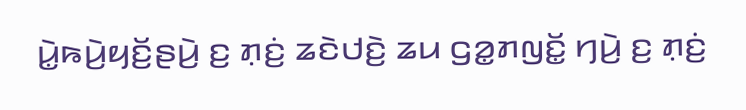ꤣꤧ꤭ꤒꤣꤧ꤬ꤟꤢꤩ꤬ꤔꤣꤧ꤬ ꤢ꤬ ꤊ꤫ꤢꤦ꤬ ꤘꤢꤧꤓꤢꤧ꤬ ꤘꤣ ꤞꤤ꤭ꤊꤜꤢꤩ꤭ ꤚꤣꤧ꤬ ꤢ꤬ ꤊ꤫ꤢꤦ꤬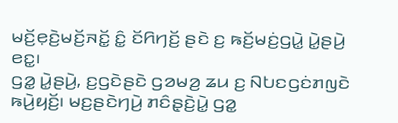ꤗꤢꤩ꤬ꤕ꤫ꤢꤧ꤬ꤗꤢꤩ꤬ꤏꤢꤩ꤭ ꤢꤨ꤭ ꤢꤩꤖꤚꤢꤩ꤬ ꤔꤢꤧ ꤢ꤬ ꤒꤢꤩ꤬ꤗꤢꤦ꤬ꤞꤣꤧ꤭ ꤣꤧ꤭ꤔꤣꤧ꤬ ꤕꤢ꤭꤯
ꤞꤤ꤭ ꤣꤧ꤭ꤔꤣꤧ꤬, ꤢ꤬ꤞꤢꤧꤔꤢꤧ ꤞꤤꤗꤤ꤬ ꤘꤣ ꤢ꤬ ꤡꤝꤢꤞꤢꤦꤊꤜꤢꤧ ꤒꤣꤧ꤬ꤟꤢꤩ꤬꤯ ꤗꤢ꤬ꤔꤢꤧꤚꤣꤧ꤬ ꤊꤢꤨꤔ꤫ꤢꤧ꤬ꤣꤧ꤭ ꤞꤤ꤭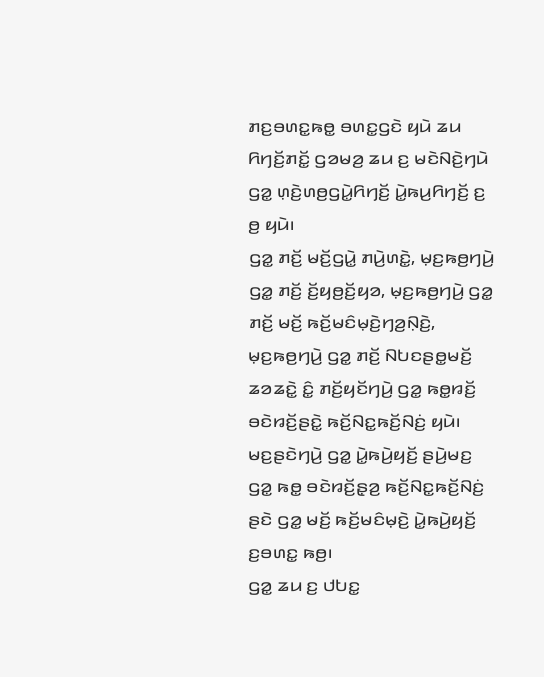ꤊꤢ꤬ꤋꤛꤢ꤭ꤒꤥ꤭ ꤋꤛꤢ꤭ꤞꤢꤧ ꤟꤣꤧ ꤘꤣ ꤖꤚꤢꤩ꤬ꤊꤢꤩ꤭ ꤞꤤꤗꤤ꤬ ꤘꤣ ꤢ꤬ ꤗꤢꤧꤡꤢꤧ꤬ꤚꤣꤧ ꤞꤤ꤭ ꤛ꤫ꤢꤧ꤬ꤛꤥ꤬ꤞꤣꤧ꤭ꤖꤚꤢꤩ꤬ ꤣꤧ꤭ꤒꤣ꤬ꤖꤚꤢꤩ꤬ ꤢ꤬ ꤥ꤬ ꤟꤣꤧ꤯
ꤞꤤ꤭ ꤊꤢꤩ꤬ ꤗꤢꤩ꤬ꤞꤣꤧ꤭ ꤊꤣꤧ꤬ꤛꤢꤧ꤭, ꤗ꤫ꤢ꤬ꤒꤥ꤬ꤚꤣꤧ꤬ ꤞꤤ꤭ ꤊꤢꤩ꤬ ꤢꤩ꤬ꤟꤥ꤬ꤢꤩ꤬ꤟꤤ, ꤗ꤫ꤢ꤬ꤒꤥ꤬ꤚꤣꤧ꤬ ꤞꤤ꤭ ꤊꤢꤩ꤬ ꤗꤢꤩ꤬ ꤒꤢꤩ꤬ꤗꤢꤨꤗ꤫ꤢꤧ꤬ꤚꤤ꤬ꤡ꤫ꤢꤧ꤬, ꤗ꤫ꤢ꤬ꤒꤥ꤬ꤚꤣꤧ꤬ ꤞꤤ꤭ ꤊꤢꤩ꤬ ꤡꤝꤢꤔꤥ꤭ꤗꤢꤩ꤬ ꤘꤤꤘꤢꤧ꤭ ꤢꤨ꤭ ꤊꤢꤩ꤬ꤟꤢꤩꤚꤣꤧ꤬ ꤞꤤ꤭ ꤒꤥ꤭ꤙꤢꤩ꤬ ꤋꤢꤧꤙꤢꤩ꤬ꤔꤢꤧ꤭ ꤒꤢꤩ꤬ꤡꤢ꤭ꤒꤢꤩ꤬ꤡꤢꤦ꤬ ꤟꤣꤧ꤯ ꤗꤢ꤬ꤔꤢꤧꤚꤣꤧ꤬ ꤞꤤ꤭ ꤣꤧ꤭ꤒꤣꤧ꤬ꤟꤢꤩ꤬ ꤔꤣꤧ꤬ꤗꤢ꤬ ꤞꤤ꤭ ꤒꤥ꤭ ꤋꤢꤧꤙꤢꤩ꤬ꤔ꤫ꤤ꤬ ꤒꤢꤩ꤬ꤡꤢ꤭ꤒꤢꤩ꤬ꤡꤢꤦ꤬ ꤔꤢꤧ ꤞꤤ꤭ ꤗꤢꤩ꤬ ꤒꤢꤩ꤬ꤗꤢꤨꤗ꤫ꤢꤧ꤬ ꤣꤧ꤭ꤒꤣꤧ꤬ꤟꤢꤩ꤬ ꤢ꤬ꤋꤛꤢ꤭ ꤒꤥ꤬꤯
ꤞꤤ꤭ ꤘꤣ ꤢ꤬ ꤓꤝꤢ꤭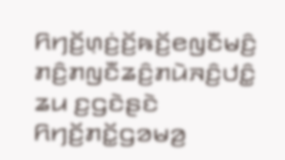ꤖꤚꤢꤩ꤬ꤛ꤫ꤢꤦ꤬ꤢꤩ꤬ꤒꤢꤩ꤬ꤕꤜꤢꤪꤗꤢꤨ꤬ ꤊꤢꤨ꤬ꤊꤜꤢꤪꤘꤢꤨ꤬ꤊꤣꤧꤏꤢꤨ꤬ꤓꤢꤨ꤭ ꤘꤣ ꤢ꤬ꤞꤢꤧꤔꤢꤧ ꤖꤚꤢꤩ꤬ꤊꤢꤩ꤭ꤞꤤꤗꤤ꤬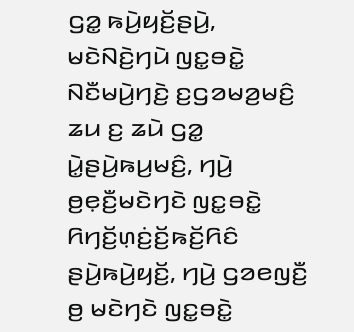ꤞꤤ꤭ ꤒꤣꤧ꤬ꤟꤢꤩ꤬ꤔꤣꤧ꤬, ꤗꤢꤧꤡꤢꤧ꤬ꤚꤣꤧ ꤜꤢ꤭ꤋꤢꤧ꤭ ꤡꤢꤪꤗꤣꤧ꤬ꤚꤢꤧ꤬ ꤢ꤬ꤞꤤꤗꤤ꤬ꤗꤢꤨ꤬ ꤘꤣ ꤢ꤬ ꤘꤣꤧ ꤞꤤ꤭ ꤣꤧ꤭ꤔꤣꤧ꤬ꤒꤣ꤬ꤗꤢꤨ꤬, ꤚꤣꤧ꤬ ꤥ꤬ꤕ꤫ꤢꤪ꤬ꤗꤢꤧꤚꤢꤧ ꤜꤢ꤭ꤋꤢꤧ꤭ ꤖꤚꤢꤩ꤬ꤛ꤫ꤢꤦ꤬ꤢꤩ꤬ꤒꤢꤩ꤬ꤖꤢꤨ ꤔꤣꤧ꤬ꤒꤣꤧ꤬ꤟꤢꤩ꤬, ꤚꤣꤧ꤬ ꤞꤤꤕꤜꤢꤪ꤬ ꤥ꤬ ꤗꤢꤧꤚꤢꤧ ꤜꤢ꤭ꤋꤢꤧ꤭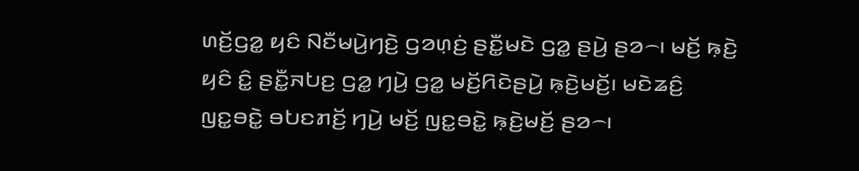ꤛꤢꤩ꤬ꤞꤤ꤭ ꤟꤢꤨ ꤡꤢꤪꤗꤣꤧ꤬ꤚꤢꤧ꤬ ꤞꤤꤛ꤫ꤢꤦ꤬ ꤔꤢꤪ꤭ꤗꤢꤧ ꤞꤤ꤭ ꤔꤣꤧ꤬ ꤔꤤ꤮꤯ ꤗꤢꤩ꤬ ꤒ꤫ꤢꤧ꤬ ꤟꤢꤨ ꤢꤨ꤭ ꤔꤢꤪ꤭ꤏꤝꤢ꤬ ꤞꤤ꤭ ꤚꤣꤧ꤬ ꤞꤤ꤭ ꤗꤢꤩ꤬ꤖꤢꤧꤔꤣꤧ꤬ ꤒ꤫ꤢꤧ꤬ꤗꤢꤩ꤬꤯ ꤗꤢꤧꤘꤢꤨ꤬ ꤜꤢ꤭ꤋꤢꤧ꤭ ꤋꤝꤢꤊꤢꤩ꤬ ꤚꤣꤧ꤬ ꤗꤢꤩ꤬ ꤜꤢ꤭ꤋꤢꤧ꤭ ꤒ꤫ꤢꤧ꤬ꤗꤢꤩ꤬ ꤔꤤ꤮꤯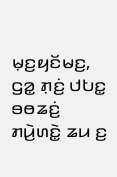ꤗ꤫ꤢ꤬ꤟꤢꤩꤗꤢ꤬, ꤞꤤ꤭ ꤊ꤫ꤢꤦ꤬ ꤓꤝꤢ꤭ ꤋꤥꤘꤢꤦ꤬ ꤊꤣꤧ꤬ꤛꤢꤧ꤭ ꤘꤣ ꤢ꤬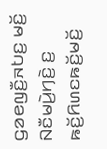ꤞꤤꤕꤜꤢꤪ꤬ꤏꤝꤢ꤬ ꤗꤢꤩ꤬ ꤡꤢꤪꤗꤣꤧ꤬ꤚꤢꤧ꤬ ꤢ꤬ ꤒꤢꤩ꤬ꤖꤛꤢꤒꤢꤩ꤬ꤗꤢꤩ꤬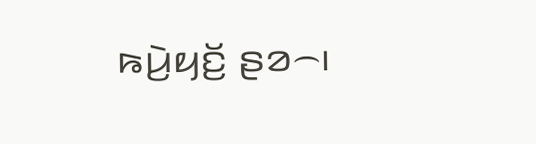ꤒꤣꤧ꤬ꤟꤢꤩ꤬ ꤔꤤ꤮꤯